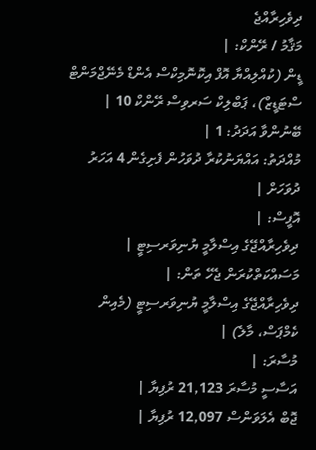ދިވެހިރާއްޖެ
މަޤާމު / ރޭންކް: |
ޑީން (ކުއްލިއްޔާ އޮފް އިކޮނޮމިކްސް އެންޑް މެނޭޖްމަންޓް ސްޓަޑީޒް)، ޕަބްލިކް ސަރވިސް ރޭންކް 10 |
ބޭނުންވާ އަދަދު: 1 |
މުއްދަތު: އައްޔަނުކުރާ ދުވަހުން ފެށިގެން 4 އަހަރު ދުވަހަށް |
އޮފީސް: |
ދިވެހިރާއްޖޭގެ އިސްލާމީ ޔުނިވަރސިޓީ |
މަސައްކަތްކުރަން ޖެހޭ ތަން: |
ދިވެހިރާއްޖޭގެ އިސްލާމީ ޔުނިވަރސިޓީ (މެއިން ކެމްޕަސް، މާލެ) |
މުސާރަ: |
އަސާސީ މުސާރަ 21,123 ރުފިޔާ |
ޖޮބް އެލަވަންސް 12,097 ރުފިޔާ |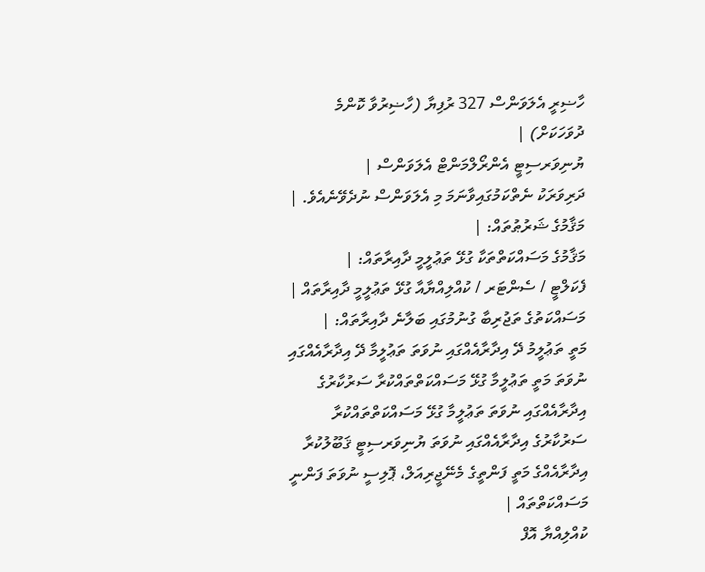ހާޟިރީ އެލަވަންސް 327 ރުފިޔާ (ހާޟިރުވާ ކޮންމެ ދުވަހަކަށް) |
ޔުނިވަރސިޓީ އެންރޯލްމަންޓް އެލަވަންސް |
ދަރިވަރަކު ނެތްކަމުގައިވާނަމަ މި އެލަވަންސް ނުދެވޭނެއެވެ. |
މަޤާމުގެ ޝަރުޠުތައް: |
މަޤާމުގެ މަސައްކަތްތަކާ ގުޅޭ ތަޢުލީމީ ދާއިރާތައް: |
ފެކަލްޓީ / ސެންޓަރ / ކުއްލިއްޔާއާ ގުޅޭ ތަޢުލީމީ ދާއިރާތައް |
މަސައްކަތުގެ ތަޖުރިބާ ގުނުމުގައި ބަލާނެ ދާއިރާތައް: |
މަތީ ތަޢުލީމު ދޭ އިދާރާއެއްގައި ނުވަތަ ތަޢުލީމާ ދޭ އިދާރާއެއްގައި ނުވަތަ މަތީ ތަޢުލީމާ ގުޅޭ މަސައްކަތްތައްކުރާ ސަރުކާރުގެ އިދާރާއެއްގައި ނުވަތަ ތަޢުލީމާ ގުޅޭ މަސައްކަތްތައްކުރާ ސަރުކާރުގެ އިދާރާއެއްގައި ނުވަތަ ޔުނިވަރސިޓީ ޤަބޫލުކުރާ އިދާރާއެއްގެ މަތީ ފަންތީގެ މެނޭޖީރިއަލް، ޕޮލިސީ ނުވަތަ ފަންނީ މަސައްކަތްތައް |
ކުއްލިއްޔާ އޮފް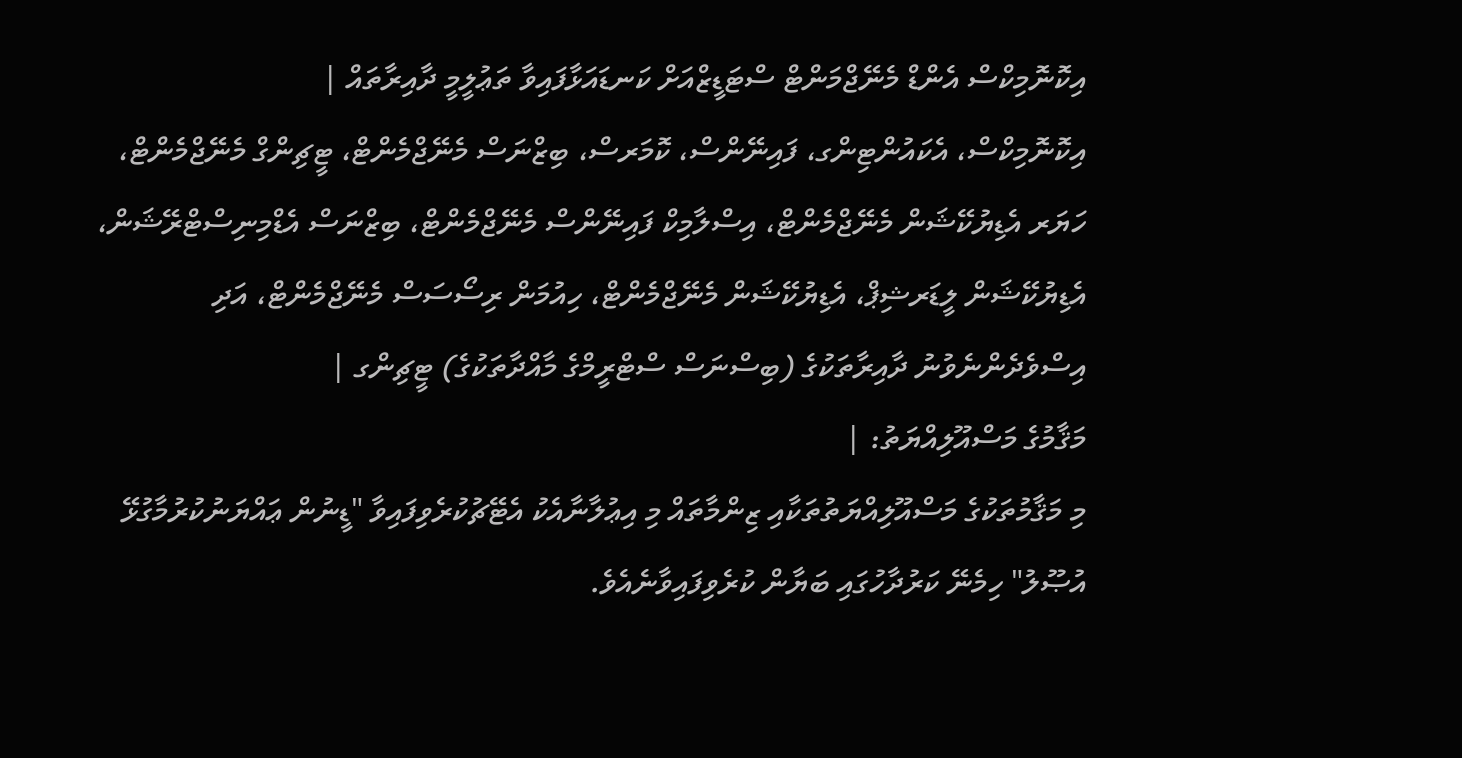އިކޮނޮމިކްސް އެންޑް މެނޭޖްމަންޓް ސްޓަޑީޒްއަށް ކަނޑައަޅާފައިވާ ތަޢުލީމީ ދާއިރާތައް |
އިކޮނޮމިކްސް، އެކައުންޓިންގ، ފައިނޭންސް، ކޮމަރސް، ބިޒްނަސް މެނޭޖްމެންޓް، ޓީޗިންގް މެނޭޖްމެންޓް، ހަޔަރ އެޑިޔުކޭޝަން މެނޭޖްމެންޓް، އިސްލާމިކް ފައިނޭންސް މެނޭޖްމެންޓް، ބިޒްނަސް އެޑްމިނިސްޓްރޭޝަން، އެޑިޔުކޭޝަން ލީޑަރޝިޕް، އެޑިޔުކޭޝަން މެނޭޖްމެންޓް، ހިއުމަން ރިސޯސަސް މެނޭޖްމެންޓް، އަދި އިސްވެދެންނެވުނު ދާއިރާތަކުގެ (ބިސްނަސް ސްޓްރީމްގެ މާއްދާތަކުގެ) ޓީޗިންގ |
މަޤާމުގެ މަސްއޫލިއްޔަތު: |
މި މަޤާމުތަކުގެ މަސްއޫލިއްޔަތުތަކާއި ޒިންމާތައް މި އިޢުލާނާއެކު އެޓޭޗުކުރެވިފައިވާ "ޑީނުން ޢައްޔަނުކުރުމާގުޅޭ އުޞޫލު" ހިމެނޭ ކަރުދާހުގައި ބަޔާން ކުރެވިފައިވާނެއެވެ.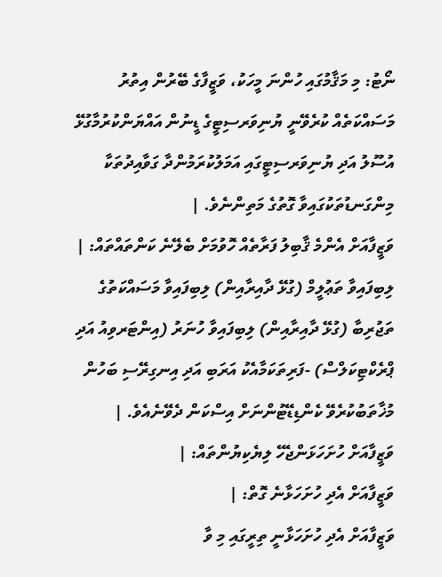ނޯޓު: މި މަޤާމުގައި ހުންނަ މީހަކު، ވަޒީފާގެ ބޭރުން އިތުރު މަސައްކަތެއް ކުރެވޭނީ ޔުނިވަރސިޓީގެ ޑީނުން އައްޔަންކުރުމާގުޅޭ އުސޫލު އަދި ޔުނިވަރސިޓީގައި އަމަލުކުރަމުންދާ ގަވާއިދުތަކާ މިންގަނޑުތަކުގައިވާ ގޮތުގެ މަތިންނެވެ. |
ވަޒީފާއަށް އެންމެ ޤާބިލު ފަރާތެއް ހޮވުމަށް ބެލޭނެ ކަންތައްތައް: |
ލިބިފައިވާ ތަޢުލީމް (ގުޅޭ ދާއިރާއިން) ލިބިފައިވާ މަސައްކަތުގެ ތަޖުރިބާ (ގުޅޭ ދާއިރާއިން) ލިބިފައިވާ ހުނަރު (އިންޓަރވިއު އަދި ޕްރެކްޓިކަލްސް) -ފަރިތަކަމާއެކު އަރަބި އަދި އިނގިރޭސި ބަހުން މުޚާތަބުކުރެވޭ ކެންޑިޑޭޓުންނަށް އިސްކަން ދެވޭނެއެވެ. |
ވަޒީފާއަށް ހުށަހަޅަންޖެހޭ ލިޔެކިޔުންތައް: |
ވަޒީފާއަށް އެދި ހުށަހަޅާނެ ގޮތް: |
ވަޒީފާއަށް އެދި ހުށަހަޅާނީ ތިރީގައި މި ވާ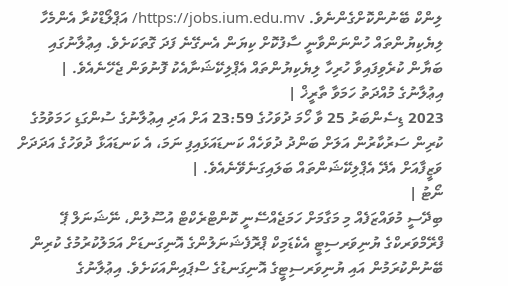ލިންކް ބޭނުންކޮށްގެންނެވެ. https://jobs.ium.edu.mv/ އަޕްލޯޑްކުރާ އެންމެހާ ލިޔެކިޔުންތައް ހުންނަންވާނީ ސާފުކޮށް ކިޔަން އެނގޭނެ ފަދަ ގޮތަކަށެވެ. އިޢުލާނުގައި ބަޔާން ކުރެވިފައިވާ ހުރިހާ ލިޔެކިޔުންތައް އެޕްލިކޭޝަނާއެކު ފޮނުވަން ޖެހޭނެއެވެ. |
އިޢުލާނުގެ މުއްދަތު ހަމަވާ ތާރީޚް |
2023 ޑިސެންބަރު 25 ވާ ހޯމަ ދުވަހުގެ 23:59 އަށް އަދި އިޢުލާނުގެ ސުންގަޑި ހަމަވުމުގެ ކުރިން ސަރުކާރުން އަލަށް ބަންދު ދުވަހެއް ކަނޑައަޅައިފި ނަމަ، އެ ކަނޑައަޅާ ދުވަހުގެ އަދަދަށް ވަޒީފާއަށް އެދޭ އެޕްލިކޭޝަންތައް ބަލައިގަނެވޭނެއެވެ. |
ނޯޓު |
ބިދޭސީ މުވައްޒަފެއް މި މަގާމަށް ހަމަޖެއްސޭނީ ކޮންޓްރެކްޓް އުސޫލުން، ނޭޝަނަލް ޕޭ ފްރޭމްވަރކްގެ ޔުނިވަރސިޓީ އެކެޑަމިކް ޕްރޮފެޝަނަލުންގެ އޮނިގަނޑަށް އަމަލުކުރުމުގެ ކުރިން ބޭނުންކުރަމުން އައި ޔުނިވަރސިޓީގެ އޮނިގަނޑުގެ ސްޕައިންއަކަށެވެ. އިޢުލާނުގެ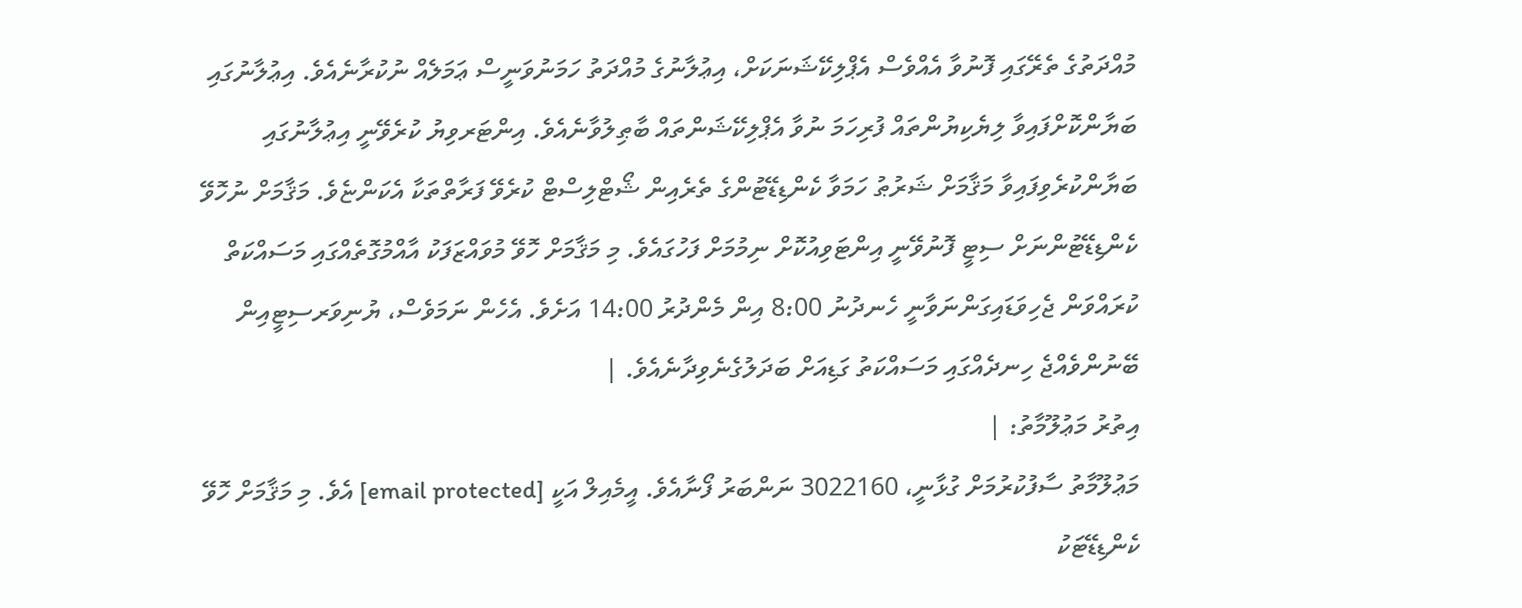މުއްދަތުގެ ތެރޭގައި ފޮނުވާ އެއްވެސް އެޕްލިކޭޝަނަކަށް، އިޢުލާނުގެ މުއްދަތު ހަމަނުވަނީސް ޢަމަލެއް ނުކުރާނެއެވެ. އިޢުލާނުގައި ބަޔާންކޮށްފައިވާ ލިޔެކިޔުންތައް ފުރިހަމަ ނުވާ އެޕްލިކޭޝަންތައް ބާޠިލުވާނެއެވެ. އިންޓަރވިޔު ކުރެވޭނީ އިޢުލާނުގައި ބަޔާންކުރެވިފައިވާ މަޤާމަށް ޝަރުޠު ހަމަވާ ކެންޑިޑޭޓުންގެ ތެރެއިން ޝޯޓްލިސްޓް ކުރެވޭ ފަރާތްތަކާ އެކަންޏެވެ. މަޤާމަށް ނުހޮވޭ ކެންޑިޑޭޓުންނަށް ސިޓީ ފޮނުވޭނީ އިންޓަވިއުކޮށް ނިމުމަށް ފަހުގައެވެ. މި މަޤާމަށް ހޮވޭ މުވައްޒަފަކު އާއްމުގޮތެއްގައި މަސައްކަތް ކުރައްވަން ޖެހިވަޑައިގަންނަވާނީ ހެނދުނު 8:00 އިން މެންދުރު 14:00 އަށެވެ. އެހެން ނަމަވެސް، ޔުނިވަރސިޓީއިން ބޭނުންވެއްޖެ ހިނދެއްގައި މަސައްކަތު ގަޑިއަށް ބަދަލުގެނެވިދާނެއެވެ. |
އިތުރު މަޢުލޫމާތު: |
މަޢުލޫމާތު ސާފުކުރުމަށް ގުޅާނީ، 3022160 ނަންބަރު ފޯނާއެވެ. އީމެއިލް އަކީ [email protected] އެވެ. މި މަޤާމަށް ހޮވޭ ކެންޑިޑޭޓަކު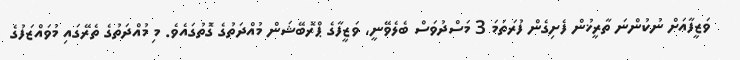ވަޒީފާއަށް ނުކުންނަ ތާރީޚުން ފެށިގެން ފުރަތަމަ 3 މަސްދުވަސް ބެލެވޭނީ، ވަޒީފާގެ ޕްރޮބޭޝަން މުއްދަތުގެ ގޮތުގައެވެ. މި މުއްދަތުގެ ތެރޭގައި މުވައްޒަފުގެ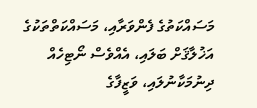މަސައްކަތުގެ ފެންވަރާއި، މަސައްކަތްތަކުގެ އަޚުލާޤަށް ބަލައި، އެއްވެސް ނޯޓިހެއް ދިނުމަކާނުލައި، ވަޒީފާގެ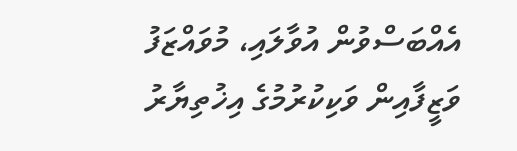އެއްބަސްވުން އުވާލައި، މުވައްޒަފު ވަޒީފާއިން ވަކިކުރުމުގެ އިޚުތިޔާރު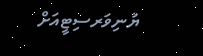ޔުނިވަރސިޓީއަށް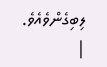ލިބިގެންވެއެވެ. |